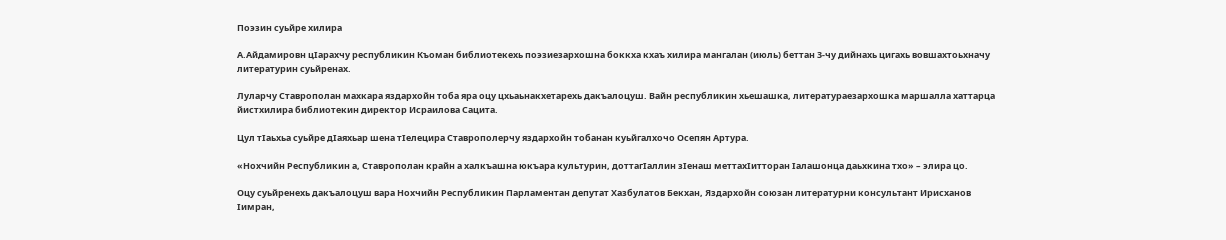Поэзин суьйре хилира

А.Айдамировн цIарахчу республикин Къоман библиотекехь поэзиезархошна боккха кхаъ хилира мангалан (июль) беттан 3-чу дийнахь цигахь вовшахтоьхначу литературин суьйренах.

Луларчу Ставрополан махкара яздархойн тоба яра оцу цхьаьнакхетарехь дакъалоцуш. Вайн республикин хьешашка, литератураезархошка маршалла хаттарца йистхилира библиотекин директор Исраилова Сацита.

Цул тIаьхьа суьйре дIаяхьар шена тIелецира Ставрополерчу яздархойн тобанан куьйгалхочо Осепян Артура.

«Нохчийн Республикин а, Ставрополан крайн а халкъашна юкъара культурин, доттагIаллин зIенаш меттахIитторан Iалашонца даьхкина тхо» – элира цо.

Оцу суьйренехь дакъалоцуш вара Нохчийн Республикин Парламентан депутат Хазбулатов Бекхан, Яздархойн союзан литературни консультант Ирисханов Iимран,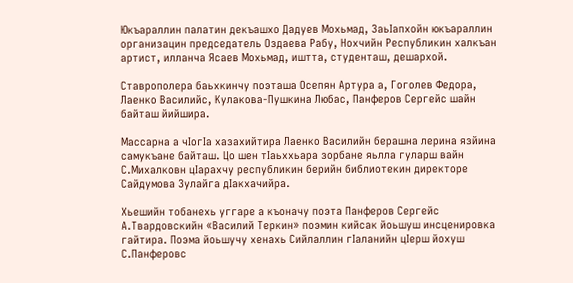Юкъараллин палатин декъашхо Дадуев Мохьмад, ЗаьIапхойн юкъараллин организацин председатель Оздаева Рабу, Нохчийн Республикин халкъан артист, илланча Ясаев Мохьмад, иштта, студенташ, дешархой.

Ставрополера баьхкинчу поэташа Осепян Артура а, Гоголев Федора, Лаенко Василийс, Кулакова-Пушкина Любас, Панферов Сергейс шайн байташ йийшира.

Массарна а чIогIа хазахийтира Лаенко Василийн берашна лерина язйина самукъане байташ. Цо шен тIаьххьара зорбане яьлла гуларш вайн С.Михалковн цIарахчу республикин берийн библиотекин директоре Сайдумова Зулайга дIакхачийра.

Хьешийн тобанехь уггаре а къоначу поэта Панферов Сергейс А.Твардовскийн «Василий Теркин» поэмин кийсак йоьшуш инсценировка гайтира. Поэма йоьшучу хенахь Сийлаллин гIаланийн цIерш йохуш С.Панферовс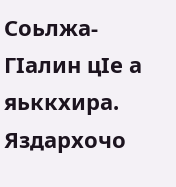Соьлжа-ГIалин цIе а яьккхира. Яздархочо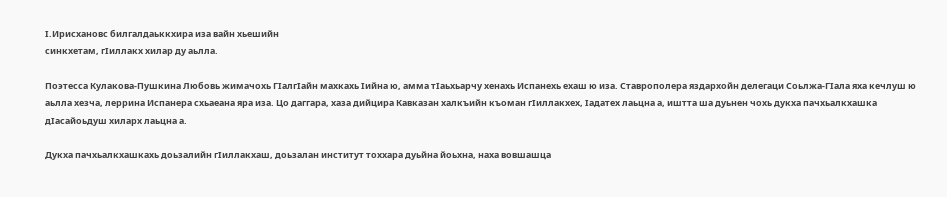I.Ирисхановс билгалдаьккхира иза вайн хьешийн
синкхетам, гIиллакх хилар ду аьлла.

Поэтесса Кулакова-Пушкина Любовь жимачохь ГIалгIайн махкахь Iийна ю, амма тIаьхьарчу хенахь Испанехь ехаш ю иза. Ставрополера яздархойн делегаци Соьлжа-ГIала яха кечлуш ю аьлла хезча, леррина Испанера схьаеана яра иза. Цо даггара, хаза дийцира Кавказан халкъийн къоман гIиллакхех, Iадатех лаьцна а, иштта ша дуьнен чохь дукха пачхьалкхашка дIасайоьдуш хиларх лаьцна а.

Дукха пачхьалкхашкахь доьзалийн гIиллакхаш, доьзалан институт тоххара дуьйна йоьхна, наха вовшашца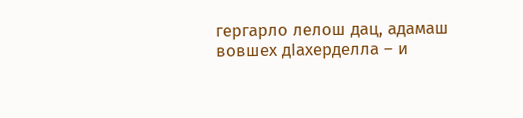гергарло лелош дац, адамаш вовшех дIахерделла – и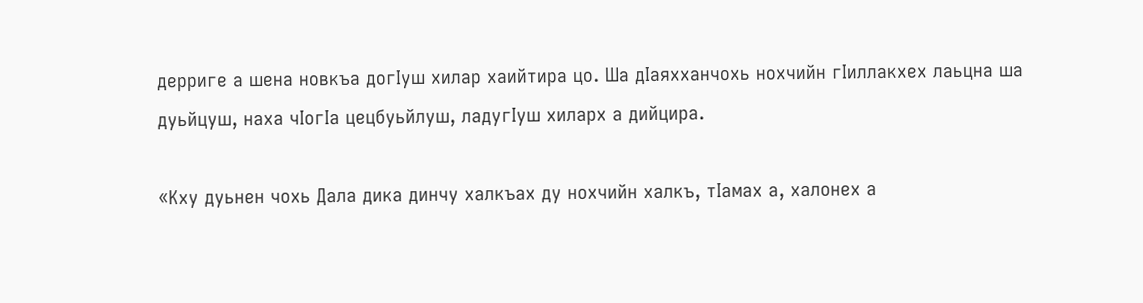дерриге а шена новкъа догIуш хилар хаийтира цо. Ша дIаяхханчохь нохчийн гIиллакхех лаьцна ша дуьйцуш, наха чIогIа цецбуьйлуш, ладугIуш хиларх а дийцира.

«Кху дуьнен чохь Дала дика динчу халкъах ду нохчийн халкъ, тIамах а, халонех а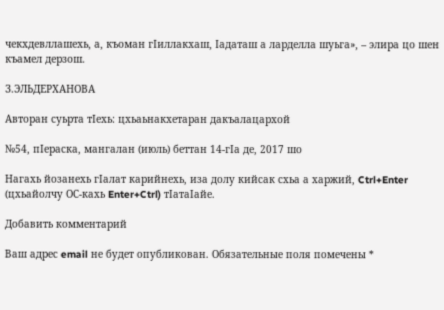чекхдевллашехь, а, къоман гIиллакхаш, Iадаташ а ларделла шуьга», – элира цо шен къамел дерзош.

З.ЭЛЬДЕРХАНОВА

Авторан суьрта тIехь: цхьаьнакхетаран дакъалацархой

№54, пIераска, мангалан (июль) беттан 14-гIа де, 2017 шо

Нагахь йозанехь гIалат карийнехь, иза долу кийсак схьа а харжий, Ctrl+Enter (цхьайолчу ОС-кахь Enter+Ctrl) тIатаIайе.

Добавить комментарий

Ваш адрес email не будет опубликован. Обязательные поля помечены *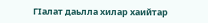ГIалат даьлла хилар хаийтар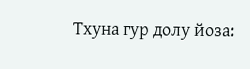Тхуна гур долу йоза: